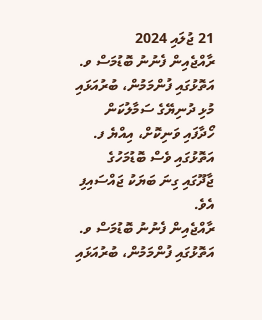21 ޖުލައި 2024
ރާއްޖެއިން ފެނުނު ބޮޑުމަސް ވ. އަތޮޅުގައި ފުންމަމުން، ބުރުއަޅައި މުޅި ދުނިޔޭގެ ސަމާލުކަން ހޯދާފައި ވަނިކޮށް، އިއްޔެ ފ. އަތޮޅުގައި ވެސް ބޮޑުމަހުގެ ޖާދޫގައި ގިނަ ބަޔަކު ޖައްސައިފި އެވެ.
ރާއްޖެއިން ފެނުނު ބޮޑުމަސް ވ. އަތޮޅުގައި ފުންމަމުން، ބުރުއަޅައި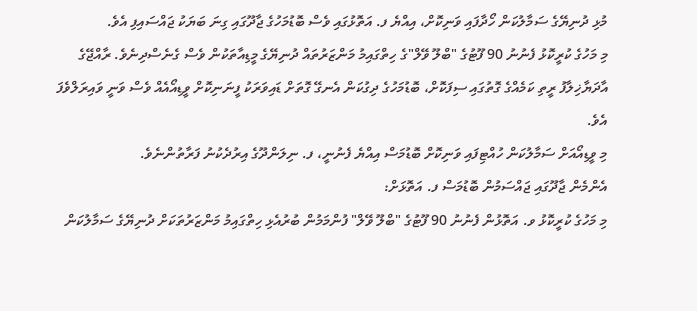މުޅި ދުނިޔޭގެ ސަމާލުކަން ހޯދާފައި ވަނިކޮށް، އިއްޔެ ފ. އަތޮޅުގައި ވެސް ބޮޑުމަހުގެ ޖާދޫގައި ގިނަ ބަޔަކު ޖައްސައިފި އެވެ.
މި މަހުގެ ކުރީކޮޅު ފެނުނު 90 ފޫޓުގެ "ބްލޫ ވޭލް"ގެ ހިތްގައިމު މަންޒަރުތައް ދުނިޔޭގެ މީޑިއާތަކުން ވެސް ގެނެސްދިނެވެ. ރާއްޖޭގެ އާދަޔާޚިލާފު ރީތި ކަމެއްގެ ގޮތުގައި ސިފަކޮށް، ބޮޑުމަހުގެ ދިގުކަން އެނގޭ ގޮތަށް ޑައިވަރަކު ފީނަނިކޮށް ވީޑިއޯއެއް ވެސް ވަނީ ވައިރަލްވެފަ އެވެ.
މި ވީޑިއޯއަށް ސަމާލުކަން ހުއްޓިފައި ވަނިކޮށް ބޮޑުމަސް އިއްޔެ ފެނުނީ، ފ. ނިލަންދޫގެ އިރުދެކުނު ފަރާތުންނެވެ.
އެންމެން ޖާދޫގައި ޖައްސަމުން ބޮޑުމަސް ފ. އަތޮޅަށް:
މި މަހުގެ ކުރީކޮޅު ވ. އަތޮޅުން ފެނުނު 90 ފޫޓުގެ "ބްލޫ ވޭލް" ފުންމަމުން ބުރުއެޅި ހިތްގައިމު މަންޒަރުތަކަށް ދުނިޔޭގެ ސަމާލުކަން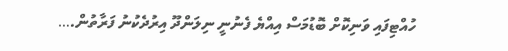ހުއްޓިފައި ވަނިކޮށް ބޮޑުމަސް އިއްޔެ ފެނުނީ ނިލަންދޫ އިރުދެކުނު ފަރާތުން.…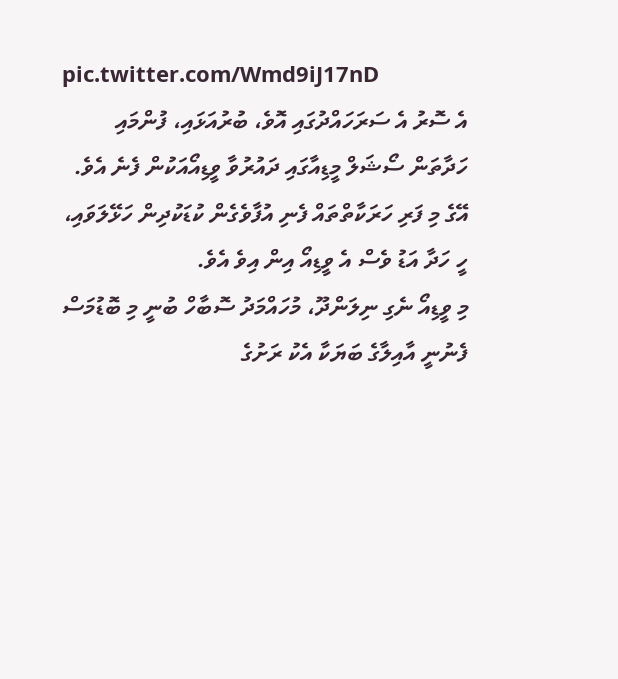pic.twitter.com/Wmd9iJ17nD
އެ ސޮރު އެ ސަރަހައްދުގައި އޮވެ، ބުރުއަޅައި، ފުންމައި ހަދާތަން ސޯޝަލް މީޑިއާގައި ދައުރުވާ ވީޑިއޯއަކުން ފެނެ އެވެ. އޭގެ މި ފަރި ހަރަކާތްތައް ފެނި އުފާވެގެން ކުޑަކުދިން ހަޅޭލަވައި، ހީ ހަދާ އަޑު ވެސް އެ ވީޑިއޯ އިން އިވެ އެވެ.
މި ވީޑިއޯ ނެގި ނިލަންދޫ، މުހައްމަދު ސޮބާހް ބުނީ މި ބޮޑުމަސް ފެނުނީ އާއިލާގެ ބަޔަކާ އެކު ރަށުގެ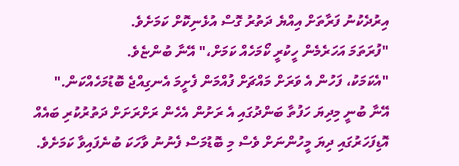އިރުދެކުނު ފަރާތަށް އިއްޔެ ދަތުރު ގޮސް އުޅެނިކޮށް ކަމަށެވެ.
"ފުރަތަމަ އަހަރެމެން ހީކުރީ ކޯމަހެއް ކަމަށް،" އޭނާ ބުންޏެވެ.
"އެކަމަކު، ފަހުން އެ ވަރަށް މައްޗަށް ފުއްމަން ފެށީމަ އެނގިއްޖެ ބޮޑުމަހެއްކަން."
އޭނާ ބުނީ މިދިޔަ ހަފުތާ ބަންދުގައި އެ ރަށުން އެހެން ރަށްރަށަށް ދަތުރުކުރި ބައެއް އޮޑިފަހަރުގައި ދިޔަ މީހުންނަށް ވެސް މި ބޮޑުމަސް ފެނުނު ވާހަކަ ބުނެފައިވާ ކަމަށެވެ.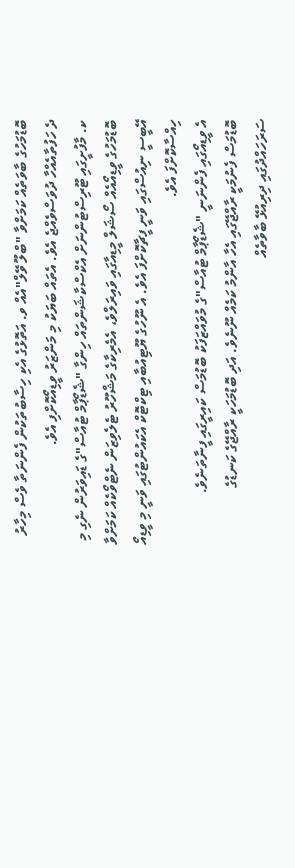ބޮޑުމަހުގެ ބާވަތެއް ކަމަށްވާ "ބްލޫ ވޭލް"އެއް ވ. އަތޮޅުގެ އެކި ހިސާބުތަކުން ފެންނަތާ ވެސް މިހާރު ދެ ހަފުތާއެއްހާ ދުވަސްވެއްޖެ އެވެ. އެތައް ބަޔަކު މި މަންޒަރު ވީޑިއޯކޮށްފި އެވެ.
ކ. މާފުށީގައި ޓޫރިސްޓުންނަށް އެކްސްކާޝަންތައް ހިންގާ "ޝެޑޯޕާމް ޓުއާސް"ގެ ޑައިވަރުން ނެގި މި ބޮޑުމަހުގެ ވީޑިއޯއެއް ސޯޝަލް މީޑިއާގައި ވައިރަލްވެ، އެމެރިކާގެ މަޝްހޫރު ޓެލެވިޒަން ނެޓްވޯކެއް ކަމަށްވާ އޭބީސީ ނިއުސްގައި ވަނީ ފީޗާކޮށްފަ އެވެ. އެ ނޫހުގެ ޔޫޓިއުބާއި ޓިކްޓޮކް އެކައުންޓުގައި ވަނީ މި ވީޑިއޯ ހިއްސާކޮށްފަ އެވެ.
އެ ވީޑިއޯގައި ފެންނަނީ "ޝެޑޯޕާމް ޓުއާސް"ގެ މުވައްޒަފަކު ބޮޑުމަސް ކައިރީގައި ފީނާތަނެވެ.
ބޮޑުމަސް ފެނުމަކީ ރާއްޖޭގައި އެހާ އާންމު ކަމެއް ނޫނެވެ. އަދި ބޮޑުމަހަކީ ރާއްޖޭގެ ކަނޑުގެ ސަރަހައްދުގައި ދިރިއުޅޭ ބާވާތެއް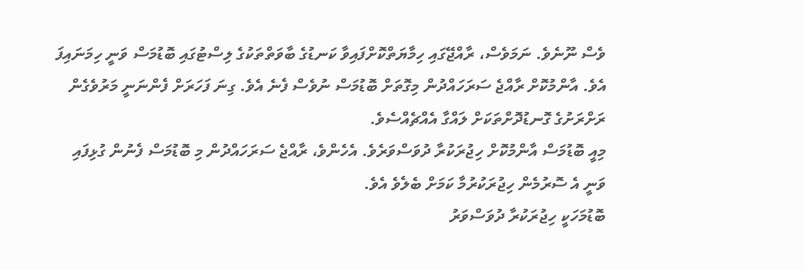ވެސް ނޫނެވެ. ނަމަވެސް، ރާއްޖޭގައި ހިމާޔަތްކޮށްފައިވާ ކަނޑުގެ ބާވަތްތަކުގެ ލިސްޓުގައި ބޮޑުމަސް ވަނީ ހިމަނައިފަ އެވެ. އާންމުކޮށް ރާއްޖެ ސަރަހައްދުން މިގޮތަށް ބޮޑުމަސް ނުވެސް ފެނެ އެވެ. ގިނަ ފަހަރަށް ފެންނަނީ މަރުވެގެން ރަށްރަށުގެ ގޮނޑުދޮށްތަކަށް ލައްގާ އެއްޗެއްސެވެ.
މިއީ ބޮޑުމަސް އާންމުކޮށް ހިޖުރަކުރާ ދުވަސްވަރެވެ. އެހެންވެ، ރާއްޖެ ސަރަހައްދުން މި ބޮޑުމަސް ފެނުން ގުޅިފައި ވަނީ އެ ސޮރުމެން ހިޖުރަކުރުމާ ކަމަށް ބެލެވެ އެވެ.
ބޮޑުމަހަކީ ހިޖުރަކުރާ ދުވަސްވަރު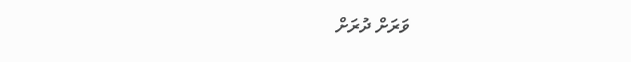ވަރަށް ދުރަށް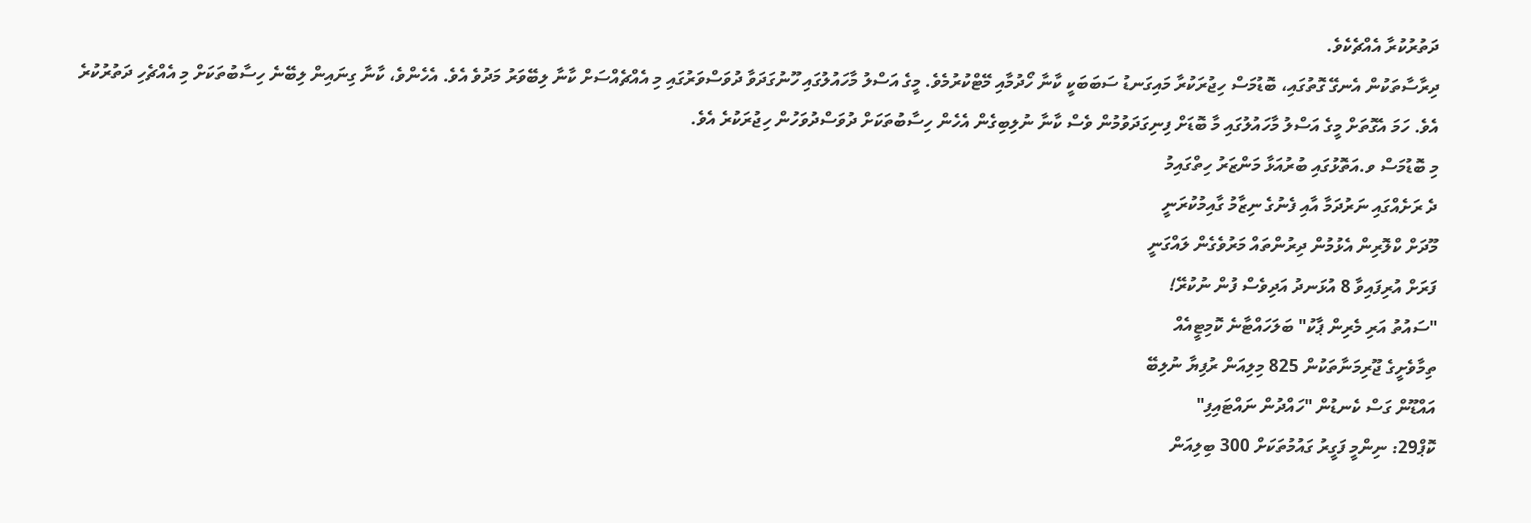ދަތުރުކުރާ އެއްޗެކެވެ.
ދިރާސާތަކުން އެނގޭ ގޮތުގައި، ބޮޑުމަސް ހިޖުރަކުރާ މައިގަނޑު ސަބަބަކީ ކާނާ ހޯދުމާއި މޭޓްކުރުމެވެ. މީގެ އަސްލު މާހައުލުގައި ހޫނުގަދަވާ ދުވަސްވަރުގައި މި އެއްޗެއްސަށް ކާނާ ލިބޭވަރު މަދުވެ އެވެ. އެހެންވެ، ކާނާ ގިނައިން ލިބޭނެ ހިސާބުތަކަށް މި އެއްޗެހި ދަތުރުކުރެ އެވެ. ހަމަ އެގޮތަށް މީގެ އަސްލު މާހައުލުގައި މާ ބޮޑަށް ފިނިގަދަވުމުން ވެސް ކާނާ ނުލިބިގެން އެހެން ހިސާބުތަކަށް ދުވަސްދުވަހުން ހިޖުރަކުރެ އެވެ.
މި ބޮޑުމަސް ވ.އަތޮޅުގައި ބުރުއަޅާ މަންޒަރު ހިތްގައިމު
ދެ ރަށެއްގައި ނަރުދަމާ އާއި ފެނުގެ ނިޒާމު ގާއިމުކުރަނީ
މޫދަށް ކްލޮރިން އެޅުމުން ދިރުންތައް މަރުވެގެން ލައްގަނީ
ފަރަށް އުރިފައިވާ 8 އުޅަނދު އަދިވެސް ފުން ނުކުރޭ!
"ސައުތު އަރި މެރިން ޕާކު" ބަލަހައްޓާނެ ކޮމިޓީއެއް
ތިމާވެށީގެ ޖޫރިމަނާތަކުން 825 މިލިއަން ރުފިޔާ ނުލިބޭ
އައްޑޫން ގަސް ކެނޑުން "ހައްދުން ނައްޓައިފި"
ކޮޕް29: ނިންމީ ފަގީރު ގައުމުތަކަށް 300 ބިލިއަން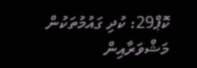ކޮޕް29: ކުދި ގައުމުތަކުން މަޝްވަރާއިން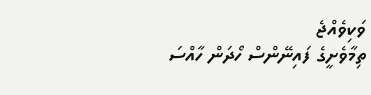ވަކިވެއްޖެ
ތިމާވެށީގެ ފައިނޭންސް ހޯދަން ހާއްސަ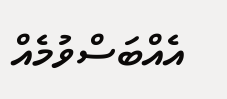އެއްބަސްވުމެއް